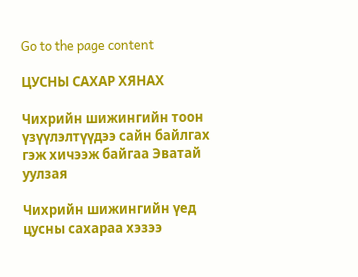Go to the page content

ЦУСНЫ САХАР ХЯНАХ

Чихрийн шижингийн тоон үзүүлэлтүүдээ сайн байлгах гэж хичээж байгаа Эватай уулзая

Чихрийн шижингийн үед цусны сахараа хэзээ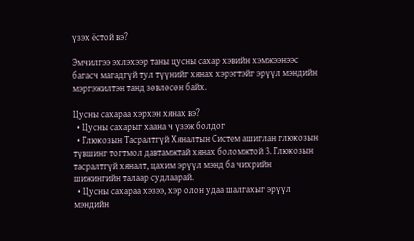үзэх ёстой вэ?

Эмчилгээ эхлэхээр таны цусны сахар хэвийн хэмжээнээс багасч магадгүй тул түүнийг хянах хэрэгтэйг эрүүл мэндийн мэргэжилтэн танд зөвлөсөн байх.

Цусны сахараа хэрхэн хянах вэ?
  • Цусны сахарыг хаана ч үзэж болдог
  • Глюкозын Тасралтгүй Хяналтын Систем ашиглан глюкозын түвшинг тогтмол давтамжтай хянах боломжтой 3. Глюкозын тасралтгүй хяналт, цахим эрүүл мэнд ба чихрийн шижингийн талаар судлаарай.
  • Цусны сахараа хэзээ, хэр олон удаа шалгахыг эрүүл мэндийн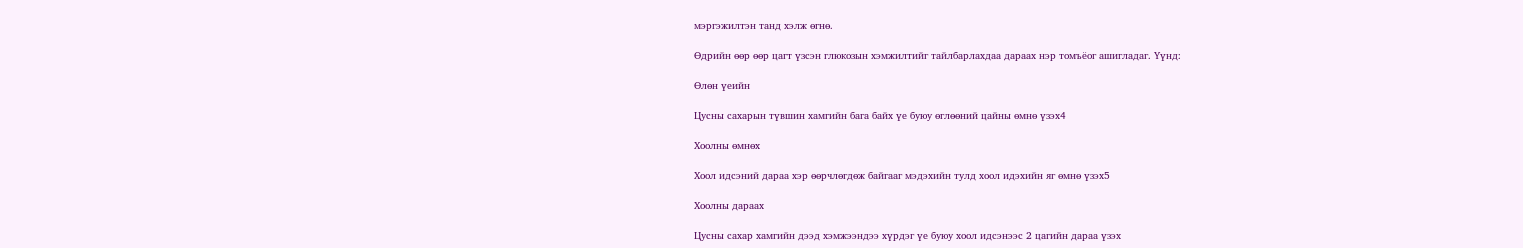мэргэжилтэн танд хэлж өгнө.

Өдрийн өөр өөр цагт үзсэн глюкозын хэмжилтийг тайлбарлахдаа дараах нэр томъёог ашигладаг. Үүнд:

Өлөн үеийн

Цусны сахарын түвшин хамгийн бага байх үе буюу өглөөний цайны өмнө үзэх4

Хоолны өмнөх

Хоол идсэний дараа хэр өөрчлөгдөж байгааг мэдэхийн тулд хоол идэхийн яг өмнө үзэх5

Хоолны дараах

Цусны сахар хамгийн дээд хэмжээндээ хүрдэг үе буюу хоол идсэнээс 2 цагийн дараа үзэх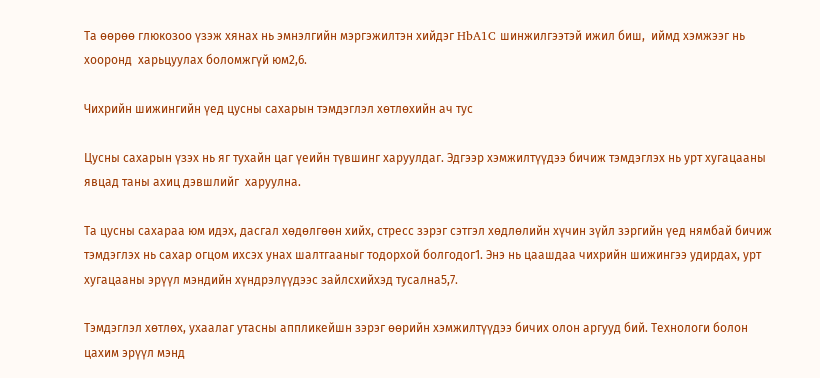Та өөрөө глюкозоо үзэж хянах нь эмнэлгийн мэргэжилтэн хийдэг HbA1C шинжилгээтэй ижил биш,  иймд хэмжээг нь хооронд  харьцуулах боломжгүй юм2,6.

Чихрийн шижингийн үед цусны сахарын тэмдэглэл хөтлөхийн ач тус

Цусны сахарын үзэх нь яг тухайн цаг үеийн түвшинг харуулдаг. Эдгээр хэмжилтүүдээ бичиж тэмдэглэх нь урт хугацааны явцад таны ахиц дэвшлийг  харуулна.

Та цусны сахараа юм идэх, дасгал хөдөлгөөн хийх, стресс зэрэг сэтгэл хөдлөлийн хүчин зүйл зэргийн үед нямбай бичиж тэмдэглэх нь сахар огцом ихсэх унах шалтгааныг тодорхой болгодог1. Энэ нь цаашдаа чихрийн шижингээ удирдах, урт хугацааны эрүүл мэндийн хүндрэлүүдээс зайлсхийхэд тусална5,7.

Тэмдэглэл хөтлөх, ухаалаг утасны аппликейшн зэрэг өөрийн хэмжилтүүдээ бичих олон аргууд бий. Технологи болон цахим эрүүл мэнд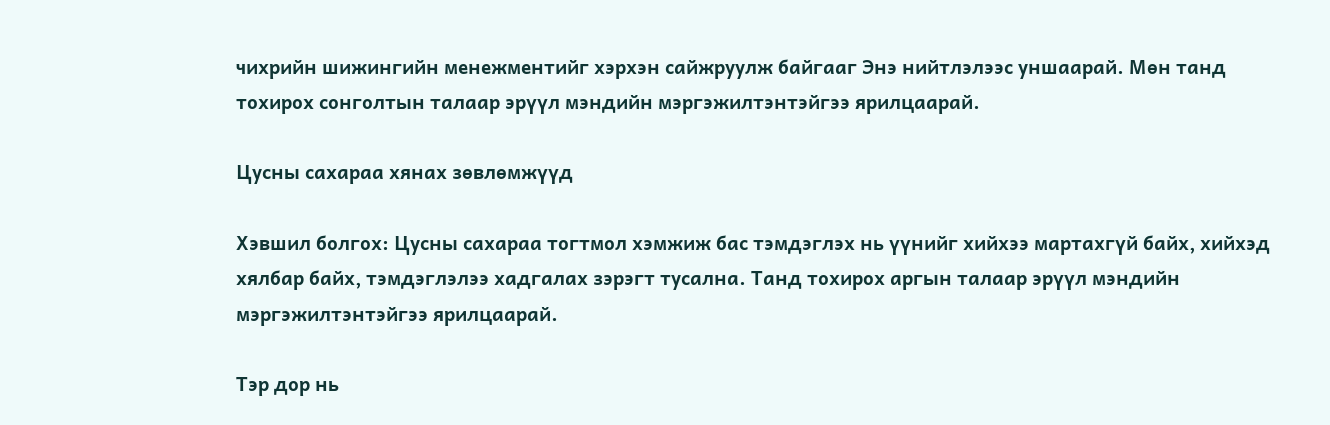чихрийн шижингийн менежментийг хэрхэн сайжруулж байгааг Энэ нийтлэлээс уншаарай. Мөн танд тохирох сонголтын талаар эрүүл мэндийн мэргэжилтэнтэйгээ ярилцаарай.

Цусны сахараа хянах зөвлөмжүүд

Хэвшил болгох: Цусны сахараа тогтмол хэмжиж бас тэмдэглэх нь үүнийг хийхээ мартахгүй байх, хийхэд хялбар байх, тэмдэглэлээ хадгалах зэрэгт тусална. Танд тохирох аргын талаар эрүүл мэндийн мэргэжилтэнтэйгээ ярилцаарай.

Тэр дор нь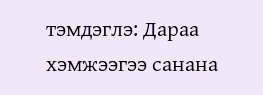тэмдэглэ: Дараа хэмжээгээ санана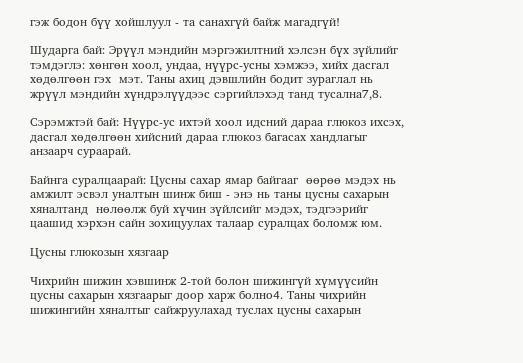гэж бодон бүү хойшлуул - та санахгүй байж магадгүй!

Шударга бай: Эрүүл мэндийн мэргэжилтний хэлсэн бүх зүйлийг тэмдэглэ: хөнгөн хоол, ундаа, нүүрс-усны хэмжээ, хийх дасгал хөдөлгөөн гэх  мэт. Таны ахиц дэвшлийн бодит зураглал нь жрүүл мэндийн хүндрэлүүдээс сэргийлэхэд танд тусална7,8.

Сэрэмжтэй бай: Нүүрс-ус ихтэй хоол идсний дараа глюкоз ихсэх, дасгал хөдөлгөөн хийсний дараа глюкоз багасах хандлагыг анзаарч сураарай.

Байнга суралцаарай: Цусны сахар ямар байгааг  өөрөө мэдэх нь амжилт эсвэл уналтын шинж биш - энэ нь таны цусны сахарын хяналтанд  нөлөөлж буй хүчин зүйлсийг мэдэх, тэдгээрийг цаашид хэрхэн сайн зохицуулах талаар суралцах боломж юм.

Цусны глюкозын хязгаар

Чихрийн шижин хэвшинж 2-той болон шижингүй хүмүүсийн цусны сахарын хязгаарыг доор харж болно4. Таны чихрийн шижингийн хяналтыг сайжруулахад туслах цусны сахарын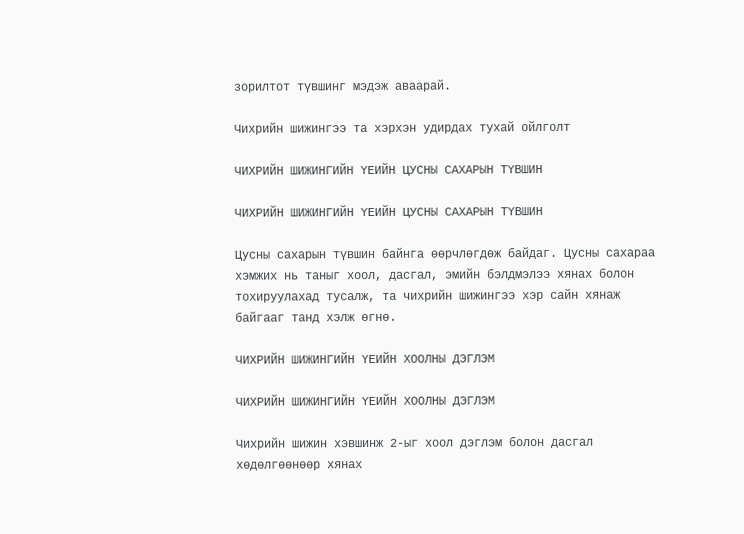зорилтот түвшинг мэдэж аваарай.

Чихрийн шижингээ та хэрхэн удирдах тухай ойлголт

ЧИХРИЙН ШИЖИНГИЙН ҮЕИЙН ЦУСНЫ САХАРЫН ТҮВШИН

ЧИХРИЙН ШИЖИНГИЙН ҮЕИЙН ЦУСНЫ САХАРЫН ТҮВШИН

Цусны сахарын түвшин байнга өөрчлөгдөж байдаг. Цусны сахараа хэмжих нь таныг хоол, дасгал, эмийн бэлдмэлээ хянах болон тохируулахад тусалж, та чихрийн шижингээ хэр сайн хянаж байгааг танд хэлж өгнө.

ЧИХРИЙН ШИЖИНГИЙН ҮЕИЙН ХООЛНЫ ДЭГЛЭМ

ЧИХРИЙН ШИЖИНГИЙН ҮЕИЙН ХООЛНЫ ДЭГЛЭМ

Чихрийн шижин хэвшинж 2-ыг хоол дэглэм болон дасгал хөдөлгөөнөөр хянах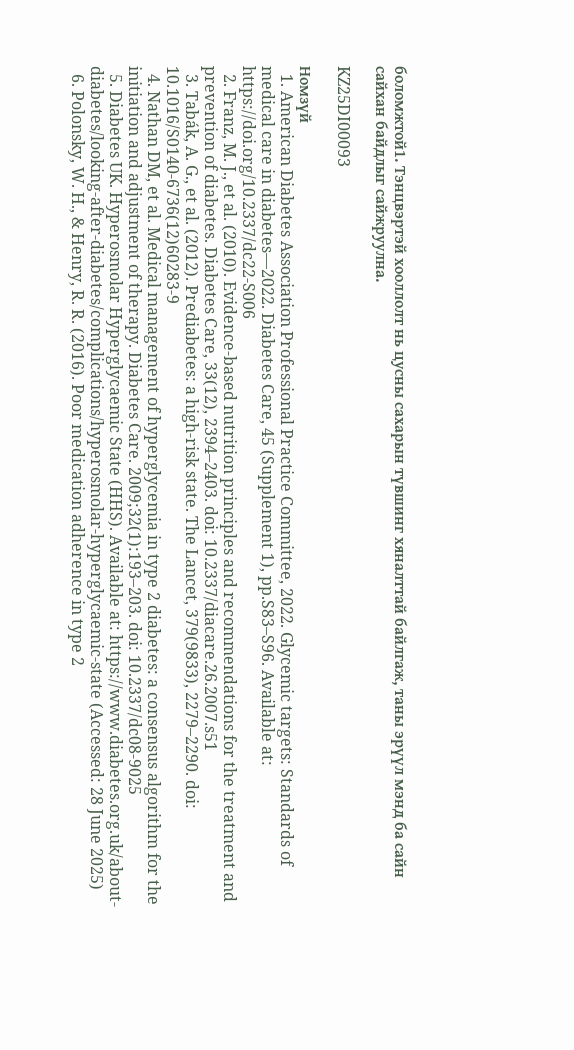боломжтой1. Тэнцвэртэй хооллолт нь цусны сахарын түвшинг хяналттай байлгаж, таны эрүүл мэнд ба сайн сайхан байдлыг сайжруулна.

KZ25DI00093

Номзүй
  1. American Diabetes Association Professional Practice Committee, 2022. Glycemic targets: Standards of medical care in diabetes—2022. Diabetes Care, 45 (Supplement 1), pp.S83–S96. Available at: https://doi.org/10.2337/dc22-S006
  2. Franz, M. J., et al. (2010). Evidence-based nutrition principles and recommendations for the treatment and prevention of diabetes. Diabetes Care, 33(12), 2394–2403. doi: 10.2337/diacare.26.2007.s51
  3. Tabák, A. G., et al. (2012). Prediabetes: a high-risk state. The Lancet, 379(9833), 2279–2290. doi: 10.1016/S0140-6736(12)60283-9
  4. Nathan DM, et al. Medical management of hyperglycemia in type 2 diabetes: a consensus algorithm for the initiation and adjustment of therapy. Diabetes Care. 2009;32(1):193–203. doi: 10.2337/dc08-9025
  5. Diabetes UK. Hyperosmolar Hyperglycaemic State (HHS). Available at: https://www.diabetes.org.uk/about-diabetes/looking-after-diabetes/complications/hyperosmolar-hyperglycaemic-state (Accessed: 28 June 2025)
  6. Polonsky, W. H., & Henry, R. R. (2016). Poor medication adherence in type 2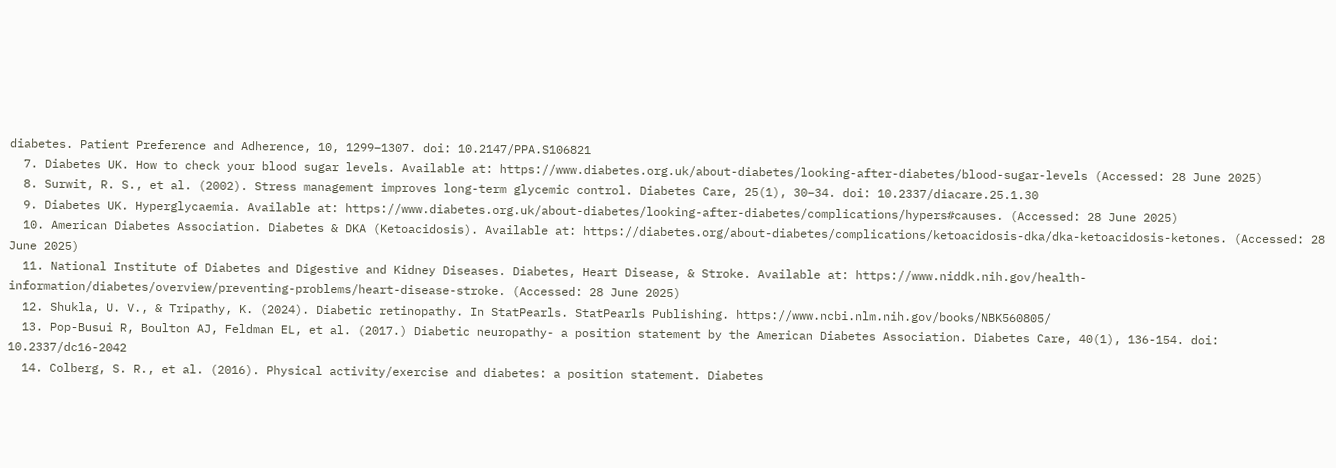diabetes. Patient Preference and Adherence, 10, 1299–1307. doi: 10.2147/PPA.S106821
  7. Diabetes UK. How to check your blood sugar levels. Available at: https://www.diabetes.org.uk/about-diabetes/looking-after-diabetes/blood-sugar-levels (Accessed: 28 June 2025)
  8. Surwit, R. S., et al. (2002). Stress management improves long-term glycemic control. Diabetes Care, 25(1), 30–34. doi: 10.2337/diacare.25.1.30
  9. Diabetes UK. Hyperglycaemia. Available at: https://www.diabetes.org.uk/about-diabetes/looking-after-diabetes/complications/hypers#causes. (Accessed: 28 June 2025)
  10. American Diabetes Association. Diabetes & DKA (Ketoacidosis). Available at: https://diabetes.org/about-diabetes/complications/ketoacidosis-dka/dka-ketoacidosis-ketones. (Accessed: 28 June 2025)
  11. National Institute of Diabetes and Digestive and Kidney Diseases. Diabetes, Heart Disease, & Stroke. Available at: https://www.niddk.nih.gov/health-information/diabetes/overview/preventing-problems/heart-disease-stroke. (Accessed: 28 June 2025)
  12. Shukla, U. V., & Tripathy, K. (2024). Diabetic retinopathy. In StatPearls. StatPearls Publishing. https://www.ncbi.nlm.nih.gov/books/NBK560805/
  13. Pop-Busui R, Boulton AJ, Feldman EL, et al. (2017.) Diabetic neuropathy- a position statement by the American Diabetes Association. Diabetes Care, 40(1), 136-154. doi: 10.2337/dc16-2042
  14. Colberg, S. R., et al. (2016). Physical activity/exercise and diabetes: a position statement. Diabetes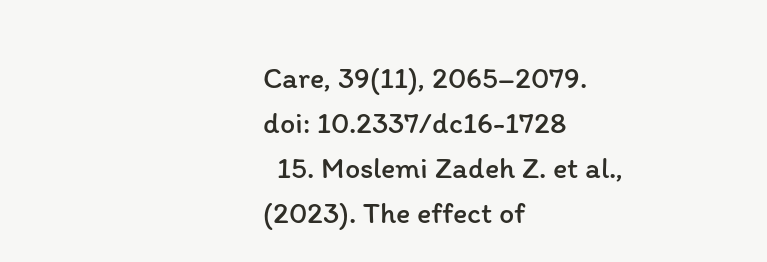Care, 39(11), 2065–2079. doi: 10.2337/dc16-1728
  15. Moslemi Zadeh Z. et al., (2023). The effect of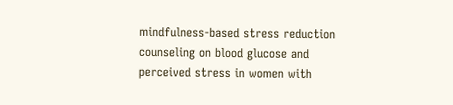mindfulness-based stress reduction counseling on blood glucose and perceived stress in women with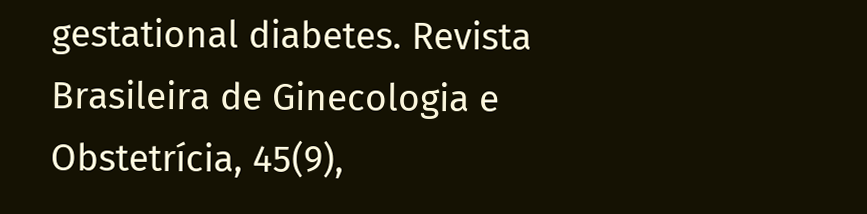gestational diabetes. Revista Brasileira de Ginecologia e Obstetrícia, 45(9),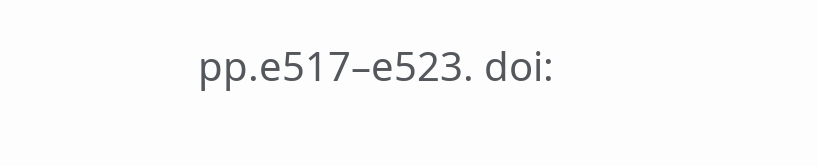pp.e517–e523. doi: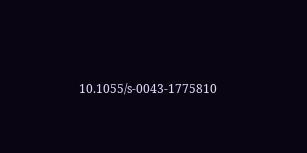10.1055/s-0043-1775810